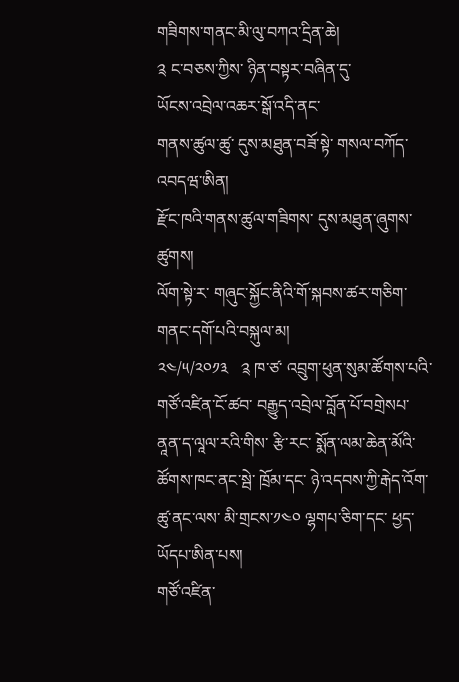གཟིགས་གནང་མི་ལུ་བཀའ་དྲིན་ཆེ།
༉ ང་བཅས་ཀྱིས་ ཉིན་བསྟར་བཞིན་དུ་
ཡོངས་འབྲེལ་འཆར་སྒོ་འདི་ནང་
གནས་ཚུལ་ཚུ་ དུས་མཐུན་བཟོ་སྟེ་ གསལ་བཀོད་འབདཝ་ཨིན།
རྫོང་ཁའི་གནས་ཚུལ་གཟིགས་ དུས་མཐུན་ཞུགས་ཚུགས།
ལོག་སྟེ་ར་ གཞུང་སྐྱོང་ནིའི་གོ་སྐབས་ཚར་གཅིག་ གནང་དགོ་པའི་བསྐུལ་མ།
༢༤/༥/༢༠༡༣   ༉ ཁ་ཙ་ འབྲུག་ཕུན་སུམ་ཚོགས་པའི་ གཙོ་འཛིན་ངོ་ཚབ་ བརྒྱུད་འབྲེལ་བློན་པོ་བགྲེསཔ་ ནཱན་ད་ལཱལ་རའི་གིས་ རྩི་རང་ སྨོན་ལམ་ཆེན་མོའི་ཚོགས་ཁང་ནང་སྦེ་ ཁྲོམ་དང་ ཉེ་འདབས་ཀྱི་རྒེད་འོག་ཚུ་ནང་ལས་ མི་གྲངས་༡༤༠ ལྷགཔ་ཅིག་དང་ ཕྱད་ཡོདཔ་ཨིན་པས།
གཙོ་འཛིན་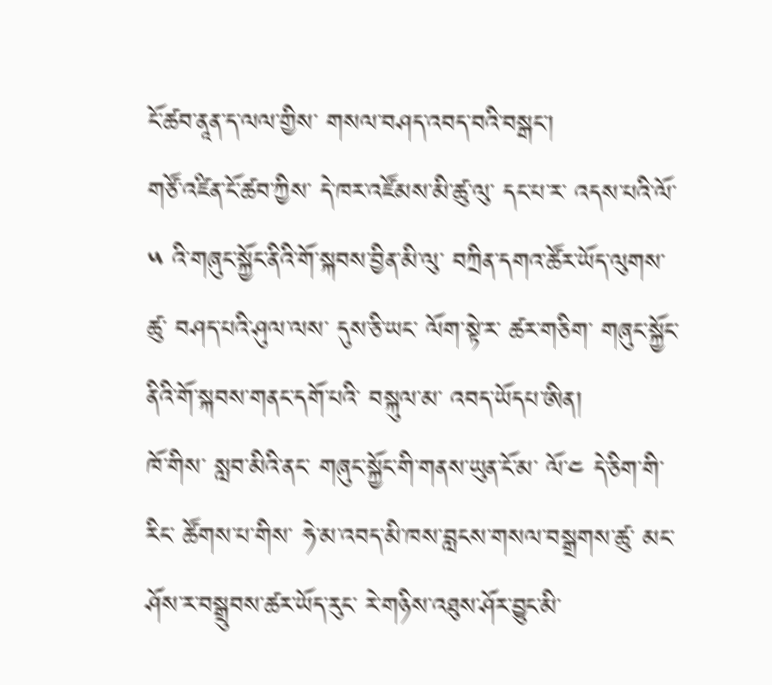ངོ་ཚབ་ནཱན་ད་ལལ་གྱིས་ གསལ་བཤད་འབད་བའི་བསྒང་།
གཙོ་འཛིན་ངོ་ཚབ་ཀྱིས་ དེ་ཁར་འཛོམས་མི་ཚུ་ལུ་ དང་པ་ར་ འདས་པའི་ལོ་༥ འི་གཞུང་སྐྱོང་ནིའི་གོ་སྐབས་བྱིན་མི་ལུ་ བཀྲིན་དགའ་ཚོར་ཡོད་ལུགས་ཚུ་ བཤད་པའི་ཤུལ་ལས་ དུས་ཅི་ཡང་ ལོག་སྟེ་ར་ ཚར་གཅིག་ གཞུང་སྐྱོང་ནིའི་གོ་སྐབས་གནང་དགོ་པའི་ བསྐུལ་མ་ འབད་ཡོདཔ་ཨིན།
ཁོ་གིས་ སླབ་མིའི་ནང་ གཞུང་སྐྱོང་གི་གནས་ཡུན་ངོ་མ་ ལོ་༤ དེ་ཅིག་གི་རིང་ ཚོགས་པ་གིས་ ཧེ་མ་འབད་མི་ཁས་བླངས་གསལ་བསྒྲགས་ཚུ་ མང་ཤོས་ར་བསྒྲུབས་ཚར་ཡོད་རུང་ རེ་གཉིས་འཐུས་ཤོར་བྱུང་མི་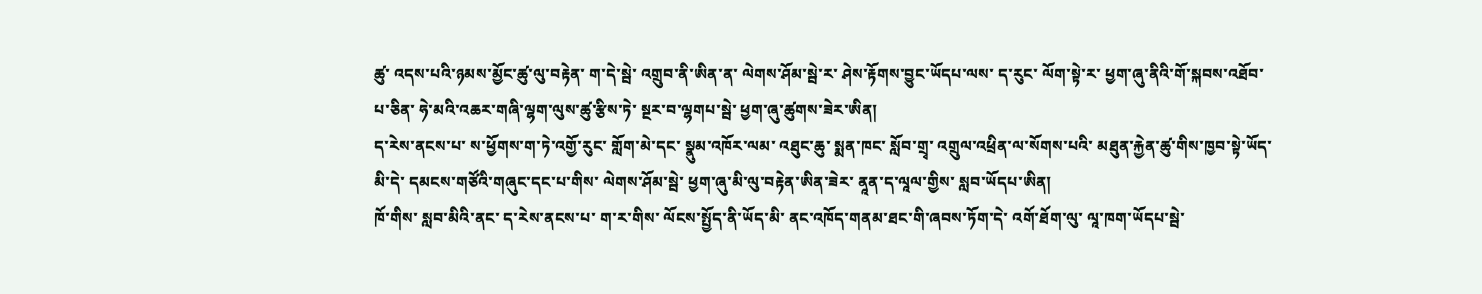ཚུ་ འདས་པའི་ཉམས་མྱོང་ཚུ་ལུ་བརྟེན་ ག་དེ་སྦེ་ འགྲུབ་ནི་ཨིན་ན་ ལེགས་ཤོམ་སྦེ་ར་ ཤེས་རྟོགས་བྱུང་ཡོདཔ་ལས་ ད་རུང་ ལོག་སྟེ་ར་ ཕྱག་ཞུ་ནིའི་གོ་སྐབས་འཐོབ་པ་ཅིན་ ཧེ་མའི་འཆར་གཞི་ལྷག་ལུས་ཚུ་རྩིས་ཏེ་ སྔར་བ་ལྷགཔ་སྦེ་ ཕྱག་ཞུ་ཚུགས་ཟེར་ཨིན།
ད་རེས་ནངས་པ་ ས་ཕྱོགས་ག་ཏེ་འགྱོ་རུང་ གློག་མེ་དང་ སྣུམ་འཁོར་ལམ་ འཐུང་ཆུ་ སྨན་ཁང་ སློབ་གྲྭ་ འགྲུལ་འཕྲིན་ལ་སོགས་པའི་ མཐུན་རྐྱེན་ཚུ་གིས་ཁྱབ་སྟེ་ཡོད་མི་དེ་ དམངས་གཙོའི་གཞུང་དང་པ་གིས་ ལེགས་ཤོམ་སྦེ་ ཕྱག་ཞུ་མི་ལུ་བརྟེན་ཨིན་ཟེར་ ནཱན་ད་ལཱལ་གྱིས་ སླབ་ཡོདཔ་ཨིན།
ཁོ་གིས་ སླབ་མིའི་ནང་ ད་རེས་ནངས་པ་ ག་ར་གིས་ ལོངས་སྤྱོད་ནི་ཡོད་མི་ ནང་འཁོད་གནམ་ཐང་གི་ཞབས་ཏོག་དེ་ འགོ་ཐོག་ལུ་ ལཱ་ཁག་ཡོདཔ་སྦེ་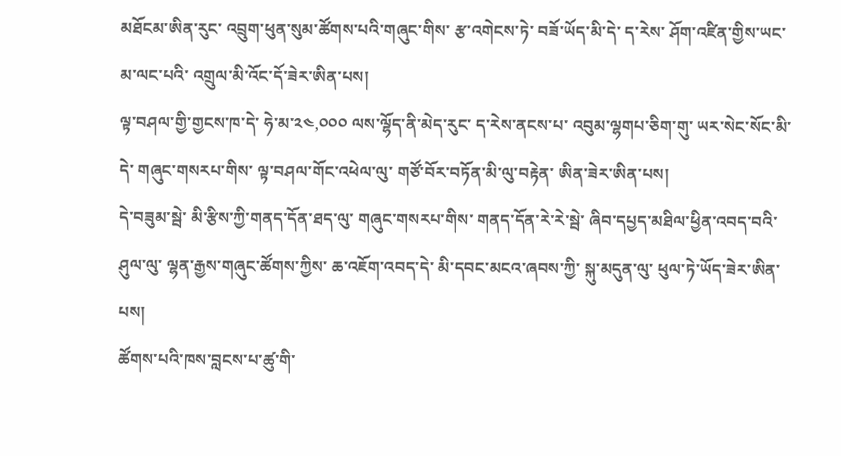མཐོངམ་ཨིན་རུང་ འབྲུག་ཕུན་སུམ་ཚོགས་པའི་གཞུང་གིས་ རྩ་འགེངས་ཏེ་ བཟོ་ཡོད་མི་དེ་ ད་རེས་ ཤོག་འཛིན་གྱིས་ཡང་མ་ལང་པའི་ འགྲུལ་མི་འོང་དོ་ཟེར་ཨིན་པས།
ལྟ་བཤལ་གྱི་གྱངས་ཁ་དེ་ ཧེ་མ་༢༤,༠༠༠ ལས་ལྷོད་ནི་མེད་རུང་ ད་རེས་ནངས་པ་ འབུམ་ལྷགཔ་ཅིག་གུ་ ཡར་སེང་སོང་མི་དེ་ གཞུང་གསརཔ་གིས་ ལྟ་བཤལ་གོང་འཕེལ་ལུ་ གཙོ་བོར་བཏོན་མི་ལུ་བརྟེན་ ཨིན་ཟེར་ཨིན་པས།
དེ་བཟུམ་སྦེ་ མི་རྩིས་ཀྱི་གནད་དོན་ཐད་ལུ་ གཞུང་གསརཔ་གིས་ གནད་དོན་རེ་རེ་སྦེ་ ཞིབ་དཔྱད་མཐིལ་ཕྱིན་འབད་བའི་ཤུལ་ལུ་ ལྷན་རྒྱས་གཞུང་ཚོགས་ཀྱིས་ ཆ་འཇོག་འབད་དེ་ མི་དབང་མངའ་ཞབས་ཀྱི་ སྐུ་མདུན་ལུ་ ཕུལ་ཏེ་ཡོད་ཟེར་ཨིན་པས།
ཚོགས་པའི་ཁས་བླངས་པ་ཚུ་གི་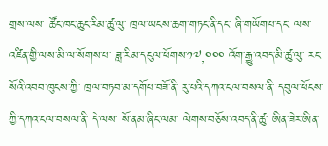གྲས་ལས་ ཚོང་ཁང་ཆུང་རིམ་ཚུ་ལུ་ ཁྲལ་ཡངས་ཆག་གཏང་ནི་དང་ ཞི་གཡོགཔ་དང་ ལས་འཛིན་གྱི་ལས་མི་ལ་སོགས་པ་ ཟླ་རིམ་དངུལ་ཕོགས་༡༧,༠༠༠ འོག་རྒྱུ་འབད་མི་ཚུ་ལུ་ རང་སོའི་འབབ་ཁུངས་ཀྱི་ ཁྲལ་བཏབ་མ་དགོཔ་བཟོ་ནི་ རུ་པའི་དཀའ་ངལ་བསལ་ནི་ དབུལ་ཕོངས་ཀྱི་དཀའ་ངལ་བསལ་ནི་ དེ་ལས་ སོ་ནམ་ཞིང་ལམ་ ལེགས་བཅོས་འབད་ནི་ཚུ་ ཨིན་ཟེར་ཨིན་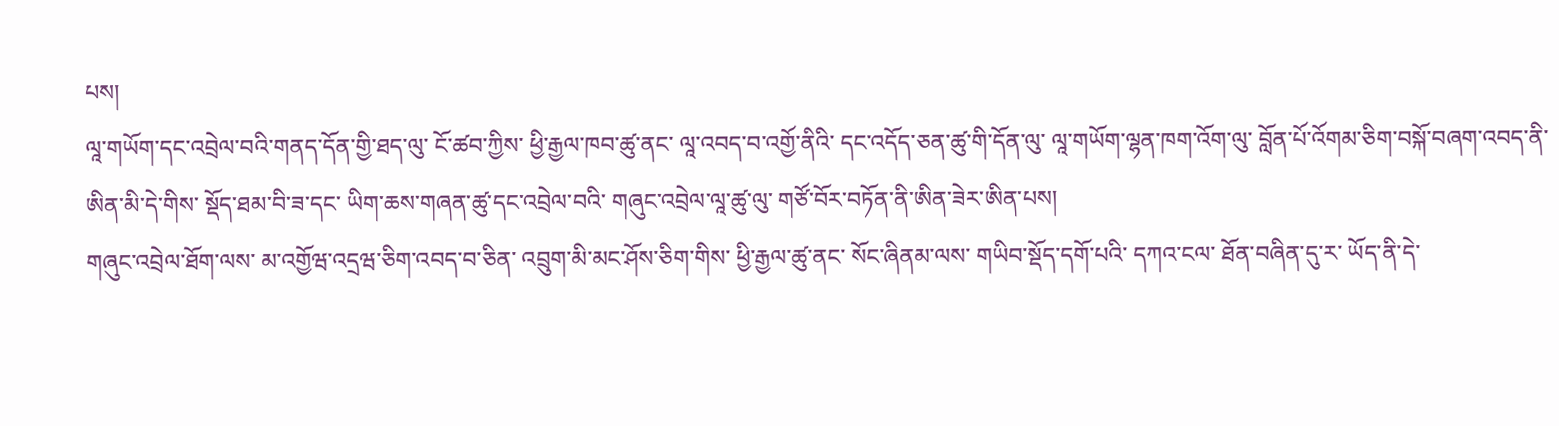པས།
ལཱ་གཡོག་དང་འབྲེལ་བའི་གནད་དོན་གྱི་ཐད་ལུ་ ངོ་ཚབ་ཀྱིས་ ཕྱི་རྒྱལ་ཁབ་ཚུ་ནང་ ལཱ་འབད་བ་འགྱོ་ནིའི་ དང་འདོད་ཅན་ཚུ་གི་དོན་ལུ་ ལཱ་གཡོག་ལྷན་ཁག་འོག་ལུ་ བློན་པོ་འོགམ་ཅིག་བསྐོ་བཞག་འབད་ནི་ཨིན་མི་དེ་གིས་ སྡོད་ཐམ་བི་ཟ་དང་ ཡིག་ཆས་གཞན་ཚུ་དང་འབྲེལ་བའི་ གཞུང་འབྲེལ་ལཱ་ཚུ་ལུ་ གཙོ་བོར་བཏོན་ནི་ཨིན་ཟེར་ཨིན་པས།
གཞུང་འབྲེལ་ཐོག་ལས་ མ་འགྱོཝ་འདྲཝ་ཅིག་འབད་བ་ཅིན་ འབྲུག་མི་མང་ཤོས་ཅིག་གིས་ ཕྱི་རྒྱལ་ཚུ་ནང་ སོང་ཞིནམ་ལས་ གཡིབ་སྡོད་དགོ་པའི་ དཀའ་ངལ་ ཐོན་བཞིན་དུ་ར་ ཡོད་ནི་དེ་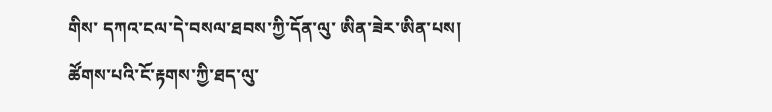གིས་ དཀའ་ངལ་དེ་བསལ་ཐབས་ཀྱི་དོན་ལུ་ ཨིན་ཟེར་ཨིན་པས།
ཚོགས་པའི་ངོ་རྟགས་ཀྱི་ཐད་ལུ་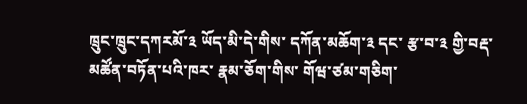ཁྲུང་ཁྲུང་དཀརམོ་༣ ཡོད་མི་དེ་གིས་ དཀོན་མཆོག་༣ དང་ རྩ་བ་༣ གྱི་བརྡ་མཚོན་བཏོན་པའི་ཁར་ རྣམ་ཅོག་གིས་ གོཝ་ཙམ་གཅིག་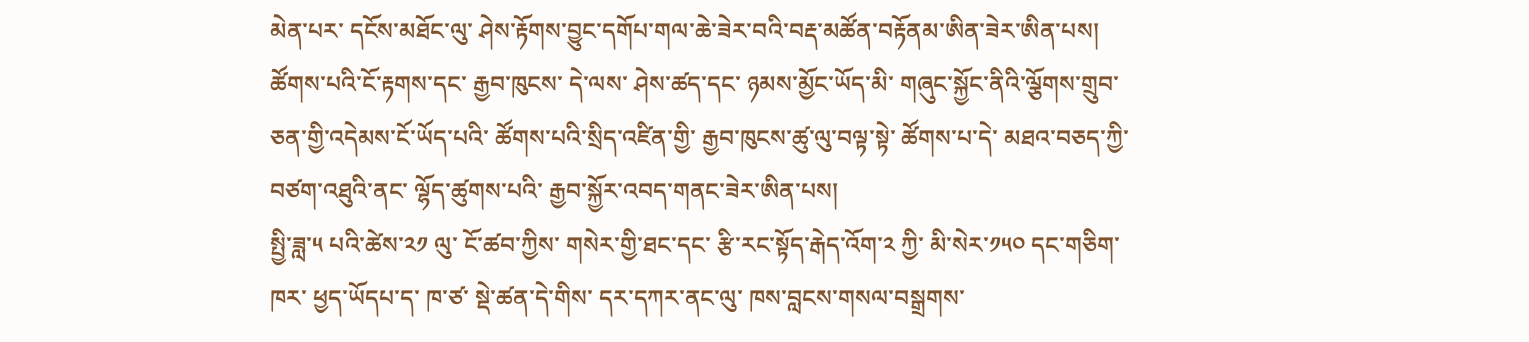མེན་པར་ དངོས་མཐོང་ལུ་ ཤེས་རྟོགས་བྱུང་དགོཔ་གལ་ཆེ་ཟེར་བའི་བརྡ་མཚོན་བརྟོནམ་ཨིན་ཟེར་ཨིན་པས།
ཚོགས་པའི་ངོ་རྟགས་དང་ རྒྱབ་ཁུངས་ དེ་ལས་ ཤེས་ཚད་དང་ ཉམས་མྱོང་ཡོད་མི་ གཞུང་སྐྱོང་ནིའི་ལྕོགས་གྲུབ་ཅན་གྱི་འདེམས་ངོ་ཡོད་པའི་ ཚོགས་པའི་སྲིད་འཛིན་གྱི་ རྒྱབ་ཁུངས་ཚུ་ལུ་བལྟ་སྟེ་ ཚོགས་པ་དེ་ མཐའ་བཅད་ཀྱི་བཙག་འཐུའི་ནང་ ལྷོད་ཚུགས་པའི་ རྒྱབ་སྐྱོར་འབད་གནང་ཟེར་ཨིན་པས།
སྤྱི་ཟླ་༥ པའི་ཚེས་༢༡ ལུ་ ངོ་ཚབ་ཀྱིས་ གསེར་གྱི་ཐང་དང་ རྩི་རང་སྟོད་རྒེད་འོག་༢ ཀྱི་ མི་སེར་༡༥༠ དང་གཅིག་ཁར་ ཕྱད་ཡོདཔ་ད་ ཁ་ཙ་ སྡེ་ཚན་དེ་གིས་ དར་དཀར་ནང་ལུ་ ཁས་བླངས་གསལ་བསྒྲགས་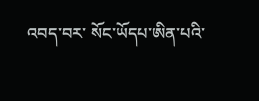འབད་བར་ སོང་ཡོདཔ་ཨིན་པའི་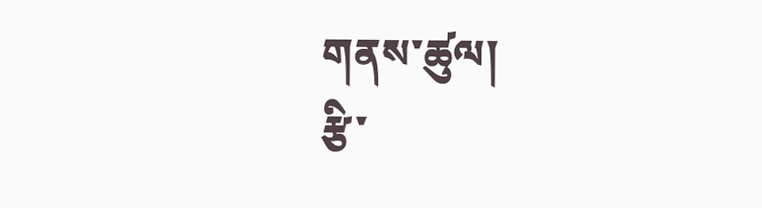གནས་ཚུལ།
རྩི་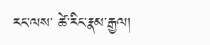རང་ལས་ ཚེ་རིང་རྣམ་རྒྱལ།